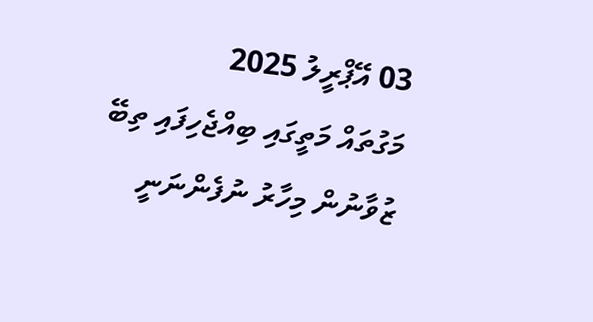03 އޭޕްރީލު 2025
މަގުތައް މަތީގައި ބިއްޖެހިފައި ތިބޭ ޒުވާނުން މިހާރު ނުފެންނަނީ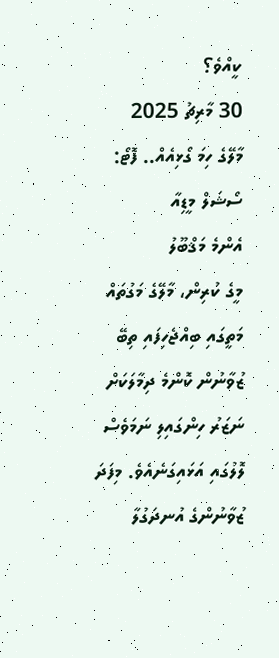ކީއްވެ؟
30 މާރިޗު 2025
މާލޭގެ ހިމަ ގޯޅިއެއް.. ފޮޓޯ: ސޯޝަލް މީޑިއާ
އެންމެ މަޤްބޫލު
މީގެ ކުރިން، މާލޭގެ މަގުތައް މަތީގައި ބިއްޖެހިފައި ތިބޭ ޒުވާނުން ކޮންމެ ދިމާލަކަށް ނަޒަރު ހިންގައިލި ނަމަވެސް ލޮލުގައި އަޅައިގަނެއެވެ. މިފަދަ ޒުވާނުންގެ އުނދަގުލާ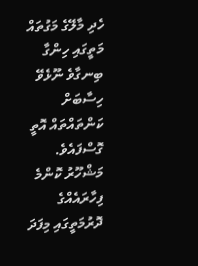ހެދި މާލޭގެ މަގުތައް މަތީގައި ހިންގާ ބިނގާވެ ނޫޅެވޭ ހިސާބަށް ކަންތައްތައް އޮތީ ގޮސްފައެވެ. މަޝްހޫރު ކޮންމެ ފިހާރައެއްގެ ދޮރުމަތީގައި މިފަދަ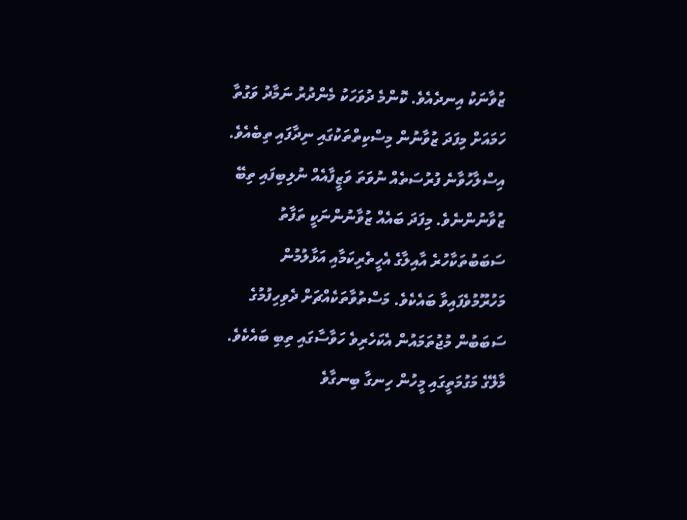ޒުވާނަކު އިނދެއެވެ. ކޮންމެ ދުވަހަކު މެންދުރު ނަމާދު ވަގުތާ ހަމައަށް މިފަދަ ޒުވާނުން މިސްކިތްތަކުގައި ނިދާފައި ތިބެއެވެ.
އިސްލާހުވާނެ ފުރުސަތެއް ނުވަތަ ވަޒީފާއެއް ނުލިބިފައި ތިބޭ ޒުވާނުންނެވެ. މިފަދަ ބައެއް ޒުވާނުންނަކީ ތަފާތު ސަބަބުތަކާހުރެ އާއިލާގެ އެހީތެރިކަމާއި އަޅާލުމުން މަހުރޫމުވެފައިވާ ބައެކެވެ. މަސްތުވާތަކެއްޗަށް ދެވިހިފުމުގެ ސަބަބުން މުޖުތަމައުން އެކަހެރިވެ ހަވާސާގައި ތިބި ބައެކެވެ.
މާލޭގެ މަގުމަތީގައި މީހުން ހިނގާ ބިނގާވެ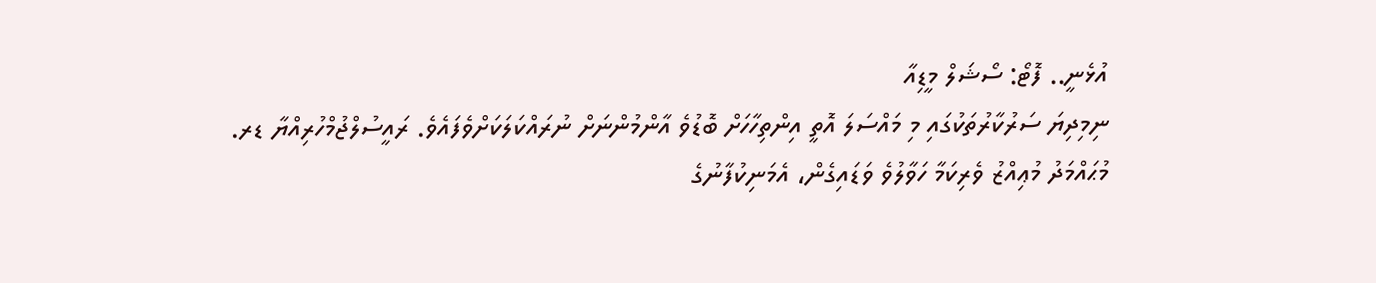އުޅެނީ.. ފޮޓޯ: ސޯޝަލް މީޑިއާ
ނިމިދިޔަ ސަރުކާރުތަކުގައި މި މައްސަލަ އޮތީ އިންތިހާހަށް ބޮޑުވެ އާންމުންނަށް ނުރައްކަލަކަށްވެފައެވެ. ރައީސުލްޖުމްހުރިއްޔާ ޑރ. މުޙައްމަދު މުޢިއްޒު ވެރިކަމާ ހަވާލުވެ ވަޑައިގެން، އެމަނިކުފާނުގެ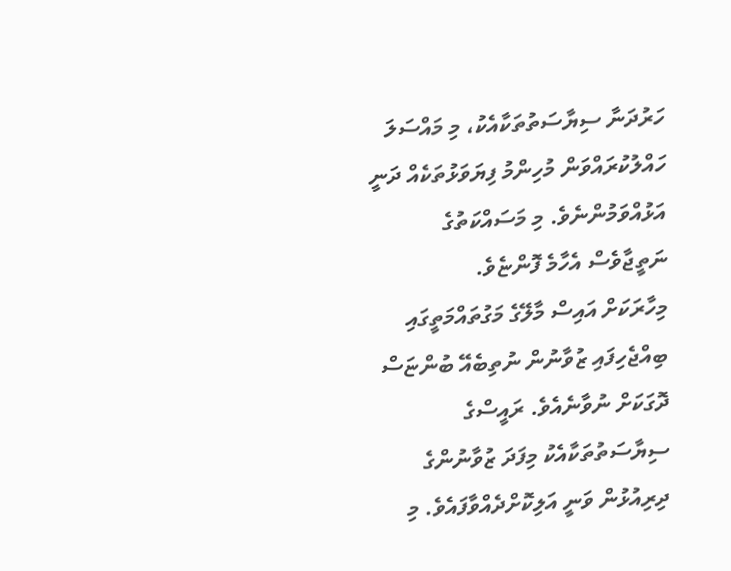ހަރުދަނާ ސިޔާސަތުތަކާއެކު، މި މައްސަލަ ހައްލުކުރައްވަން މުހިންމު ފިޔަވަޅުތަކެއް ދަނީ އަޅުއްވަމުންނެވެ. މި މަސައްކަތުގެ ނަތީޖާވެސް އެހާމެ ފޮންޏެވެ.
މިހާރަކަށް އައިސް މާލޭގެ މަގުތައްމަތީގައި ބިއްޖެހިފައި ޒުވާނުން ނުތިބެއޭ ބުންޏަސް ދޮގަކަށް ނުވާނެއެވެ. ރައީސްގެ ސިޔާސަތުތަކާއެކު މިފަދަ ޒުވާނުންގެ ދިރިއުޅުން ވަނީ އަލިކޮށްދެއްވާފައެވެ. މި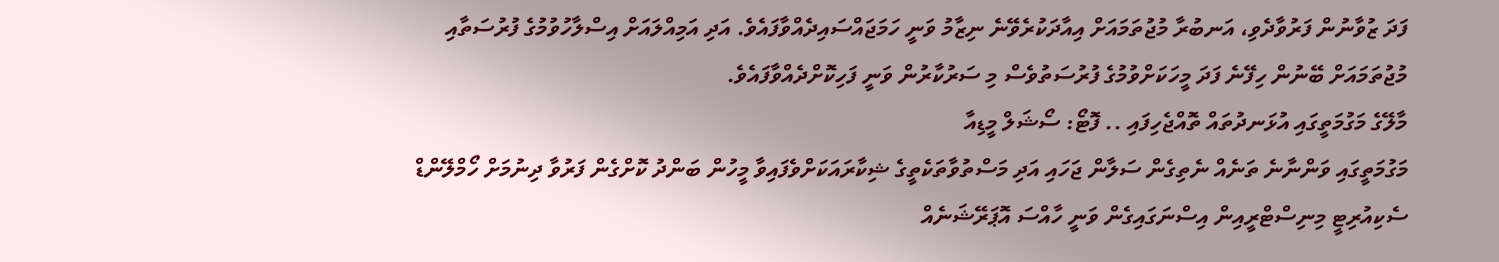ފަދަ ޒުވާނުން ފަރުވާދެވި، އަނބުރާ މުޖުތަމައަށް އިއާދަކުރެވޭނެ ނިޒާމު ވަނީ ހަމަޖައްސައިދެއްވާފައެވެ. އަދި އަމިއްލައަށް އިސްލާހުވުމުގެ ފުރުސަތާއި މުޖުތަމައަށް ބޭނުން ހިފޭނެ ފަދަ މީހަކަށްވުމުގެ ފުރުސަތުވެސް މި ސަރުކާރުން ވަނީ ފަހިކޮށްދެއްވާފައެވެ.
މާލޭގެ މަގުމަތީގައި އުޅަނދުތައް ތޮއްޖެހިފައި .. ފޮޓޯ: ސޯޝަލް މީޑިއާ
މަގުމަތީގައި ވަންނާނެ ތަނެއް ނެތިގެން ސަލާން ޖަހައި އަދި މަސްތުވާތަކެތީގެ ޝިކާރައަކަށްވެފައިވާ މީހުން ބަންދު ކޮށްގެން ފަރުވާ ދިނުމަށް ހޯމްލޭންޑް ސެކިއުރިޓީ މިނިސްޓްރީއިން އިސްނަގައިގެން ވަނީ ހާއްސަ އޮޕަރޭޝަނެއް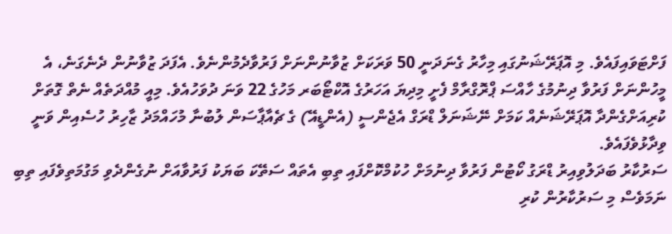ފަށްޓަވައިފައެވެ. މި އޮޕަރޭޝަނުގައި މިހާރު ގެނަދަނީ 50 ވަރަކަށް ޒުވާނުންނަށް ފަރުވާދެމުންނެވެ. އެފަދަ ޒުވާނުން ދެނެގަނެ، އެ މީހުންނަށް ފަރުވާ ދިނުމުގެ ހާއްސަ ޕްރޮގްރާމް ފެށީ މިދިޔަ އަހަރުގެ އޮކްޓޯބަރ މަހުގެ 22 ވަނަ ދުވަހުއެވެ. މިއީ މުއްދަތެއް ނެތް ގޮތަށް ކުރިއަށްގެންދާ އޮޕަރޭޝަނެއް ކަމަށް ނޭޝަނަލް ޑްރަގް އެޖެންސީ (އެންޑީއޭ) ގެ ޗެއާޕާސަން ލުބުނާ މުހައްމަދު ޒާހިރު ހުސެއިން ވަނީ ވިދާޅުވެފައެވެ.
ސަރުކާރު ބަދަލުވިއިރު ޑްރަގު ކޯޓުން ފަރުވާ ދިނުމަށް ހުކުމްކޮށްފައި ތިބި އެތައް ސަތޭކަ ބަޔަކު ފަރުވާއަށް ނުގެންދެވި މަގުމަތިވެފައި ތިބި ނަމަވެސް މި ސަރުކާރުން ކުރި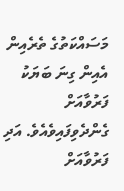މަސައްކަތުގެ ތެރެއިން އެއިން ގިނަ ބަޔަކު ފަރުވާއަށް ގެންދެވިފައިވެއެވެ. އަދި ފަރުވާއަށް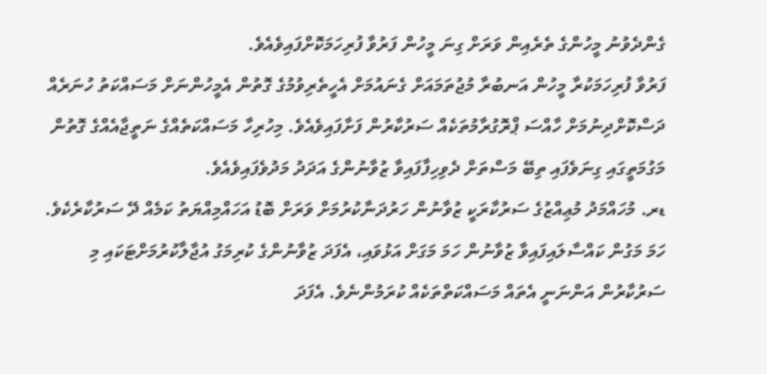ގެންދެވުނު މީހުންގެ ތެރެއިން ވަރަށް ގިނަ މީހުން ފަރުވާ ފުރިހަމަކޮށްފައިވެއެވެ.
ފަރުވާ ފުރިހަމަކުރާ މީހުން އަނބުރާ މުޖުތަމައަށް ގެނައުމަށް އެހީތެރިވުމުގެ ގޮތުން އެމީހުންނަށް މަސައްކަތު ހުނަރެއް ދަސްކޮށްދިނުމަށް ހާއްސަ ޕްރޮގުރާމުތަކެއް ސަރުކާރުން ފަށާފައިވެއެވެ. މިހުރިހާ މަސައްކަތެއްގެ ނަތީޖާއެއްގެ ގޮތުން މަގުމަތީގައި ގިނަވެފައި ތިބޭ މަސްތަށް ދެވިހިފާފައިވާ ޒުވާނުންގެ އަދަދު މަދުވެފައިވެއެވެ.
ޑރ. މުހައްމަދު މުޢިއްޒުގެ ސަރުކާރަކީ ޒުވާނުން ހަރުދަނާކުރުމަށް ވަރަށް ބޮޑު އަހައްމިއްޔަތު ކަމެއް ދޭ ސަރުކާރެކެވެ. ހަމަ މަގުން ކައްސާލައިފައިވާ ޒުވާނުން ހަމަ މަގަށް އަޅުވައި، އެފަދަ ޒުވާނުންގެ ކުރިމަގު އުޖާލާކުރުމަށްޓަކައި މި ސަރުކާރުން އަންނަނީ އެތައް މަސައްކަތްތަކެއް ކުރަމުންނެވެ. އެފަދަ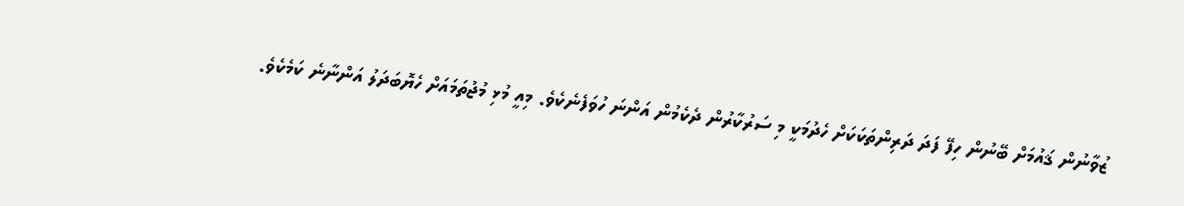ޒުވާނުން ޤައުމަށް ބޭނުން ހިފޭ ފަދަ ދަރިންތަކަކަށް ހެދުމަކީ މި ސަރުކާރުން ދެކެމުން އަންނަ ހުވަފެނެކެވެ. މިއީ މުޅި މުޖުތަމައަށް ހެޔޮބަދަލު އަންނާނެ ކަމެކެވެ.